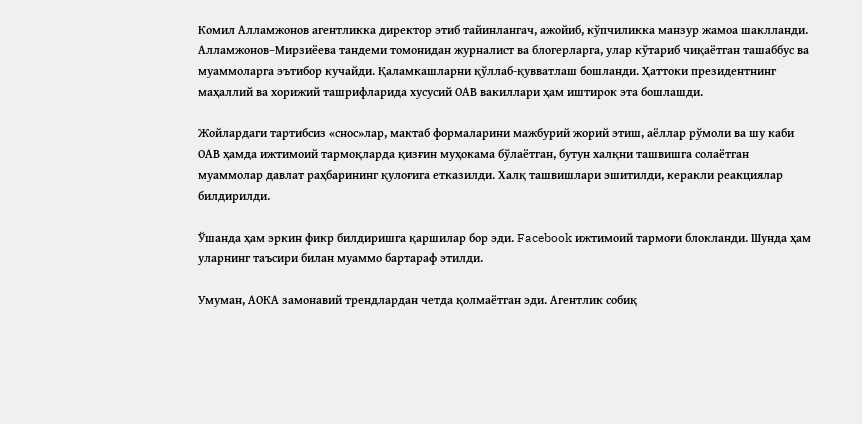Комил Алламжонов агентликка директор этиб тайинлангач, ажойиб, кўпчиликка манзур жамоа шаклланди. Алламжонов–Мирзиёева тандеми томонидан журналист ва блогерларга, улар кўтариб чиқаётган ташаббус ва муаммоларга эътибор кучайди. Қаламкашларни қўллаб-қувватлаш бошланди. Ҳаттоки президентнинг маҳаллий ва хорижий ташрифларида хусусий ОАВ вакиллари ҳам иштирок эта бошлашди.

Жойлардаги тартибсиз «снос»лар, мактаб формаларини мажбурий жорий этиш, аёллар рўмоли ва шу каби ОАВ ҳамда ижтимоий тармоқларда қизғин муҳокама бўлаётган, бутун халқни ташвишга солаётган муаммолар давлат раҳбарининг қулоғига етказилди. Халқ ташвишлари эшитилди, керакли реакциялар билдирилди.

Ўшанда ҳам эркин фикр билдиришга қаршилар бор эди. Facebook ижтимоий тармоғи блокланди. Шунда ҳам уларнинг таъсири билан муаммо бартараф этилди.

Умуман, АОКА замонавий трендлардан четда қолмаётган эди. Агентлик собиқ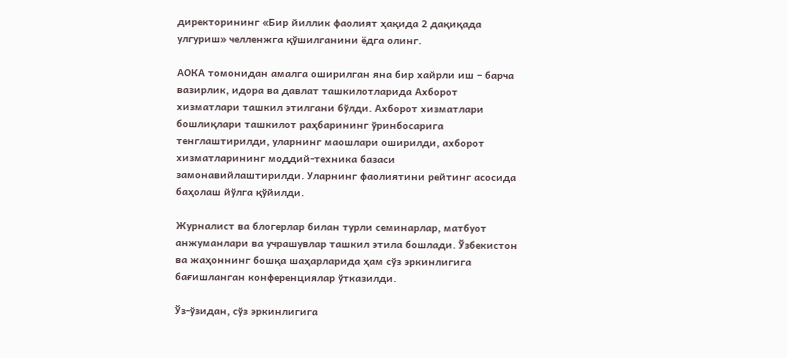директорининг «Бир йиллик фаолият ҳақида 2 дақиқада улгуриш» челленжга қўшилганини ёдга олинг.

АОКА томонидан амалга оширилган яна бир хайрли иш – барча вазирлик, идора ва давлат ташкилотларида Ахборот хизматлари ташкил этилгани бўлди. Ахборот хизматлари бошлиқлари ташкилот раҳбарининг ўринбосарига тенглаштирилди, уларнинг маошлари оширилди, ахборот хизматларининг моддий-техника базаси замонавийлаштирилди. Уларнинг фаолиятини рейтинг асосида баҳолаш йўлга қўйилди.

Журналист ва блогерлар билан турли семинарлар, матбуот анжуманлари ва учрашувлар ташкил этила бошлади. Ўзбекистон ва жаҳоннинг бошқа шаҳарларида ҳам сўз эркинлигига бағишланган конференциялар ўтказилди.

Ўз-ўзидан, сўз эркинлигига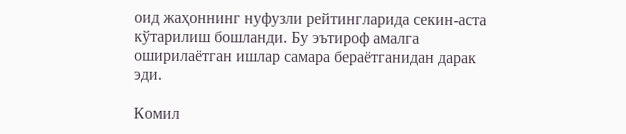оид жаҳоннинг нуфузли рейтингларида секин-аста кўтарилиш бошланди. Бу эътироф амалга оширилаётган ишлар самара бераётганидан дарак эди.

Комил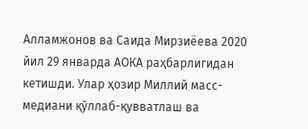Алламжонов ва Саида Мирзиёева 2020 йил 29 январда АОКА раҳбарлигидан кетишди. Улар ҳозир Миллий масс-медиани қўллаб-қувватлаш ва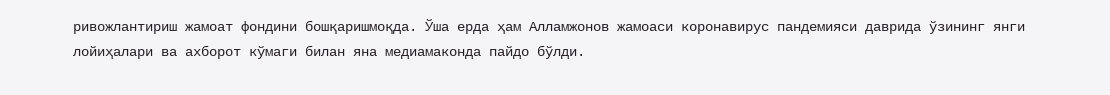ривожлантириш жамоат фондини бошқаришмоқда. Ўша ерда ҳам Алламжонов жамоаси коронавирус пандемияси даврида ўзининг янги лойиҳалари ва ахборот кўмаги билан яна медиамаконда пайдо бўлди.